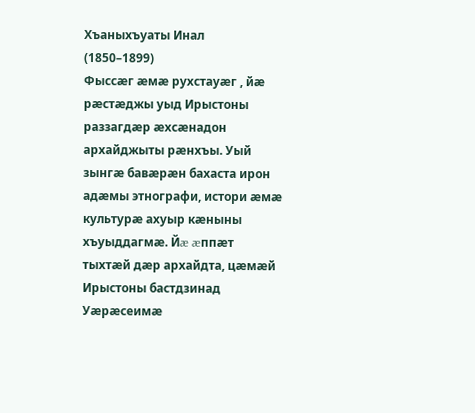Хъаныхъуаты Инал
(1850–1899)
Фыссæг æмæ рухстауæг , йæ рæстæджы уыд Ирыстоны раззагдæр æхсæнадон архайджыты рæнхъы. Уый зынгæ бавæрæн бахаста ирон адæмы этнографи, истори æмæ культурæ ахуыр кæныны хъуыддагмæ. Йæ æппæт тыхтæй дæр архайдта, цæмæй Ирыстоны бастдзинад Уæрæсеимæ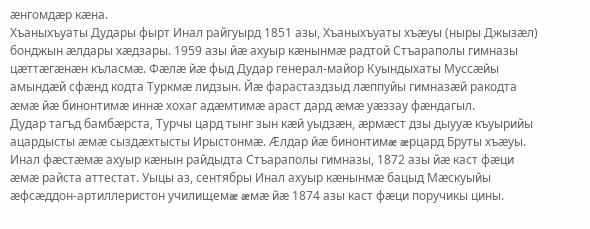æнгомдæр кæна.
Хъаныхъуаты Дудары фырт Инал райгуырд 1851 азы, Хъаныхъуаты хъæуы (ныры Джызæл) бонджын æлдары хæдзары. 1959 азы йæ ахуыр кæнынмæ радтой Стъараполы гимназы цæттæгæнæн къласмæ. Фæлæ йæ фыд Дудар генерал-майор Куындыхаты Муссæйы амындæй сфæнд кодта Туркмæ лидзын. Йæ фарастаздзыд лæппуйы гимназæй ракодта æмæ йæ бинонтимæ иннæ хохаг адæмтимæ араст дард æмæ уæззау фæндагыл.
Дудар тагъд бамбæрста, Турчы цард тынг зын кæй уыдзæн, æрмæст дзы дыууæ къуырийы ацардысты æмæ сыздæхтысты Ирыстонмæ. Æлдар йæ бинонтимæ æрцард Бруты хъæуы. Инал фæстæмæ ахуыр кæнын райдыдта Стъараполы гимназы, 1872 азы йæ каст фæци æмæ райста аттестат. Уыцы аз, сентябры Инал ахуыр кæнынмæ бацыд Мæскуыйы æфсæддон-артиллеристон училищемæ æмæ йæ 1874 азы каст фæци поручикы цины.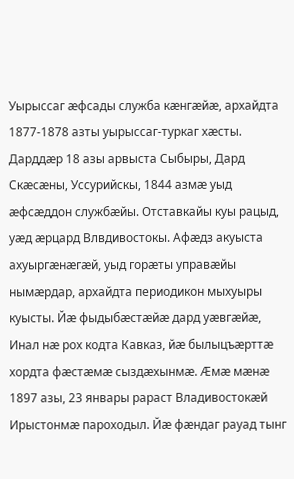Уырыссаг æфсады служба кæнгæйæ, архайдта 1877-1878 азты уырыссаг-туркаг хæсты.
Дарддæр 18 азы арвыста Сыбыры, Дард Скæсæны, Уссурийскы, 1844 азмæ уыд æфсæддон службæйы. Отставкайы куы рацыд, уæд æрцард Влвдивостокы. Афæдз акуыста ахуыргæнæгæй, уыд горæты управæйы нымæрдар, архайдта периодикон мыхуыры куысты. Йæ фыдыбæстæйæ дард уæвгæйæ, Инал нæ рох кодта Кавказ, йæ былыцъæрттæ хордта фæстæмæ сыздæхынмæ. Æмæ мæнæ 1897 азы, 23 январы рараст Владивостокæй Ирыстонмæ пароходыл. Йæ фæндаг рауад тынг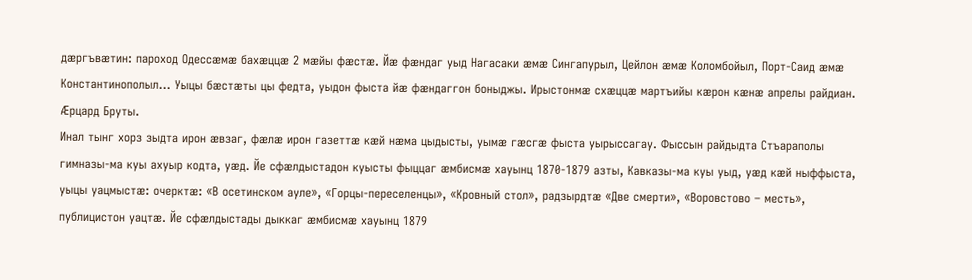дæргъвæтин: пароход Одессæмæ бахæццæ 2 мæйы фæстæ. Йæ фæндаг уыд Нагасаки æмæ Сингапурыл, Цейлон æмæ Коломбойыл, Порт-Саид æмæ Константинополыл… Уыцы бæстæты цы федта, уыдон фыста йæ фæндаггон боныджы. Ирыстонмæ схæццæ мартъийы кæрон кæнæ апрелы райдиан. Æрцард Бруты.
Инал тынг хорз зыдта ирон æвзаг, фæлæ ирон газеттæ кæй нæма цыдысты, уымæ гæсгæ фыста уырыссагау. Фыссын райдыдта Стъараполы гимназы-ма куы ахуыр кодта, уæд. Йе сфæлдыстадон куысты фыццаг æмбисмæ хауынц 1870-1879 азты, Кавказы-ма куы уыд, уæд кæй ныффыста, уыцы уацмыстæ: очерктæ: «В осетинском ауле», «Горцы-переселенцы», «Кровный стол», радзырдтæ «Две смерти», «Воровстово – месть», публицистон уацтæ. Йе сфæлдыстады дыккаг æмбисмæ хауынц 1879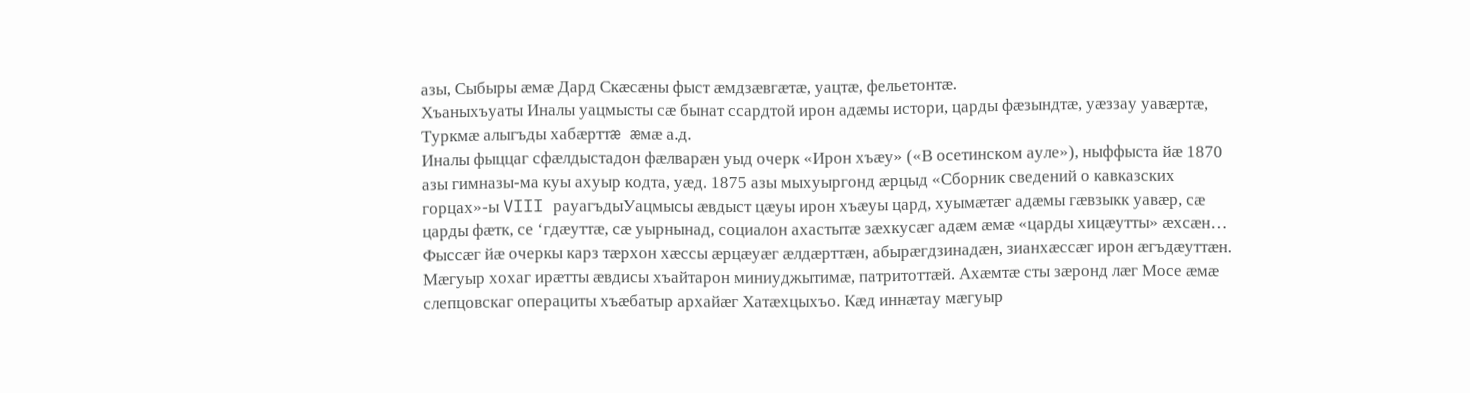азы, Сыбыры æмæ Дард Скæсæны фыст æмдзæвгæтæ, уацтæ, фельетонтæ.
Хъаныхъуаты Иналы уацмысты сæ бынат ссардтой ирон адæмы истори, царды фæзындтæ, уæззау уавæртæ, Туркмæ алыгъды хабæрттæ æмæ а.д.
Иналы фыццаг сфæлдыстадон фæлварæн уыд очерк «Ирон хъæу» («В осетинском ауле»), ныффыста йæ 1870 азы гимназы-ма куы ахуыр кодта, уæд. 1875 азы мыхуыргонд æрцыд «Сборник сведений о кавказских горцах»-ы VIII рауагъдыУацмысы æвдыст цæуы ирон хъæуы цард, хуымæтæг адæмы гæвзыкк уавæр, сæ царды фæтк, се ‘гдæуттæ, сæ уырнынад, социалон ахастытæ зæхкусæг адæм æмæ «царды хицæутты» æхсæн… Фыссæг йæ очеркы карз тæрхон хæссы æрцæуæг æлдæрттæн, абырæгдзинадæн, зианхæссæг ирон æгъдæуттæн. Мæгуыр хохаг ирæтты æвдисы хъайтарон миниуджытимæ, патритоттæй. Ахæмтæ сты зæронд лæг Мосе æмæ слепцовскаг операциты хъæбатыр архайæг Хатæхцыхъо. Кæд иннæтау мæгуыр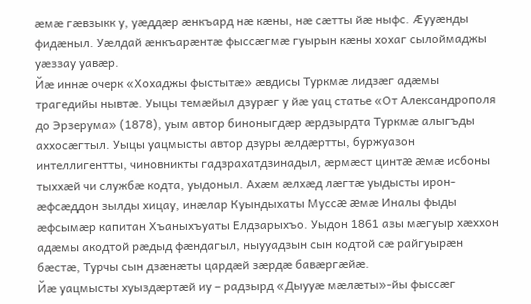æмæ гæвзыкк у, уæддæр æнкъард нæ кæны, нæ сæтты йæ ныфс. Æууæнды фидæныл. Уæлдай æнкъарæнтæ фыссæгмæ гуырын кæны хохаг сылоймаджы уæззау уавæр.
Йæ иннæ очерк «Хохаджы фыстытæ» æвдисы Туркмæ лидзæг адæмы трагедийы нывтæ. Уыцы темæйыл дзурæг у йæ уац статье «От Александрополя до Эрзерума» (1878), уым автор биноныгдæр æрдзырдта Туркмæ алыгъды аххосæгтыл. Уыцы уацмысты автор дзуры æлдæртты, буржуазон интеллигентты, чиновникты гадзрахатдзинадыл, æрмæст цинтæ æмæ исбоны тыххæй чи службæ кодта, уыдоныл. Ахæм æлхæд лæгтæ уыдысты ирон-æфсæддон зылды хицау, инæлар Куындыхаты Муссæ æмæ Иналы фыды æфсымæр капитан Хъаныхъуаты Елдзарыхъо. Уыдон 1861 азы мæгуыр хæххон адæмы акодтой рæдыд фæндагыл, ныууадзын сын кодтой сæ райгуырæн бæстæ, Турчы сын дзæнæты цардæй зæрдæ бавæргæйæ.
Йæ уацмысты хуыздæртæй иу – радзырд «Дыууæ мæлæты»-йы фыссæг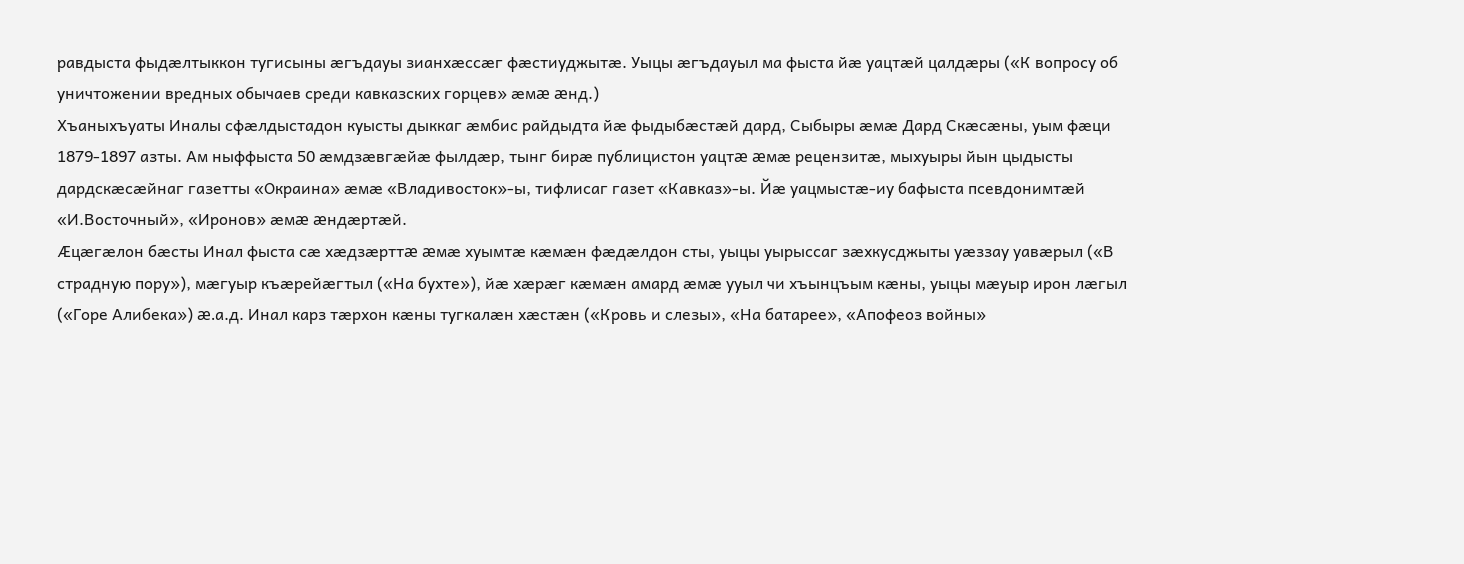равдыста фыдæлтыккон тугисыны æгъдауы зианхæссæг фæстиуджытæ. Уыцы æгъдауыл ма фыста йæ уацтæй цалдæры («К вопросу об уничтожении вредных обычаев среди кавказских горцев» æмæ æнд.)
Хъаныхъуаты Иналы сфæлдыстадон куысты дыккаг æмбис райдыдта йæ фыдыбæстæй дард, Сыбыры æмæ Дард Скæсæны, уым фæци 1879-1897 азты. Ам ныффыста 50 æмдзæвгæйæ фылдæр, тынг бирæ публицистон уацтæ æмæ рецензитæ, мыхуыры йын цыдысты дардскæсæйнаг газетты «Окраина» æмæ «Владивосток»-ы, тифлисаг газет «Кавказ»-ы. Йæ уацмыстæ-иу бафыста псевдонимтæй «И.Восточный», «Иронов» æмæ æндæртæй.
Æцæгæлон бæсты Инал фыста сæ хæдзæрттæ æмæ хуымтæ кæмæн фæдæлдон сты, уыцы уырыссаг зæхкусджыты уæззау уавæрыл («В страдную пору»), мæгуыр къæрейæгтыл («На бухте»), йæ хæрæг кæмæн амард æмæ ууыл чи хъынцъым кæны, уыцы мæуыр ирон лæгыл («Горе Алибека») æ.а.д. Инал карз тæрхон кæны тугкалæн хæстæн («Кровь и слезы», «На батарее», «Апофеоз войны»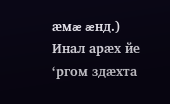æмæ æнд.)
Инал арæх йе ‘ргом здæхта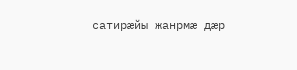сатирæйы жанрмæ дæр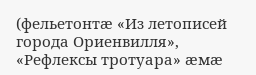(фельетонтæ «Из летописей города Ориенвилля», «Рефлексы тротуара» æмæ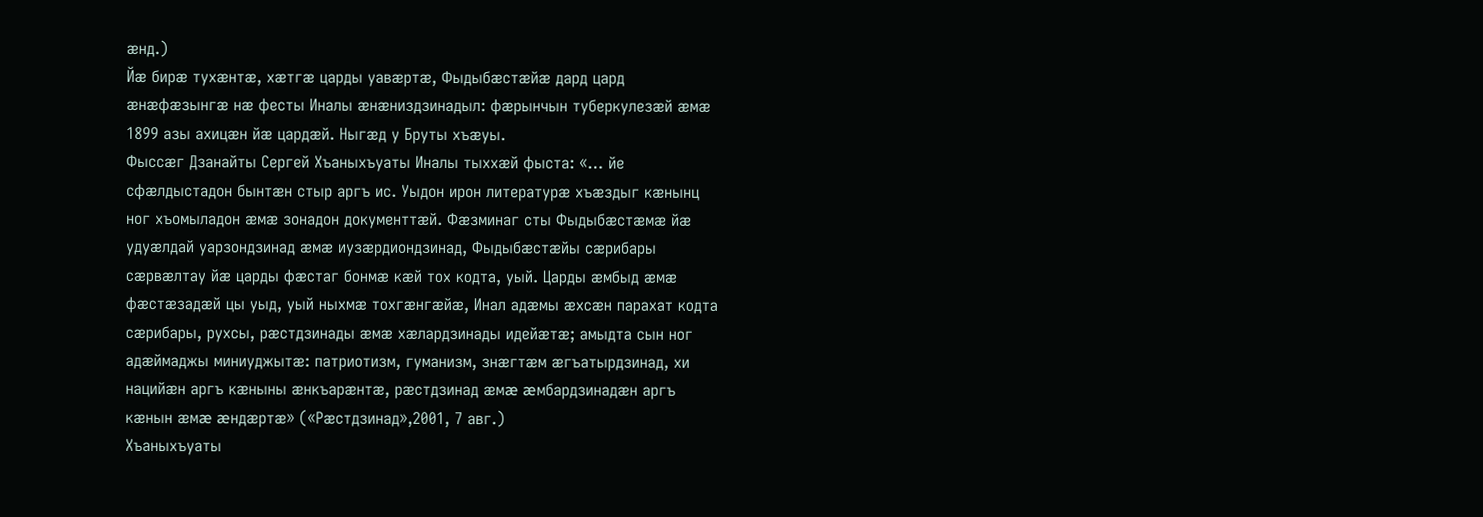æнд.)
Йæ бирæ тухæнтæ, хæтгæ царды уавæртæ, Фыдыбæстæйæ дард цард æнæфæзынгæ нæ фесты Иналы æнæниздзинадыл: фæрынчын туберкулезæй æмæ 1899 азы ахицæн йæ цардæй. Ныгæд у Бруты хъæуы.
Фыссæг Дзанайты Сергей Хъаныхъуаты Иналы тыххæй фыста: «… йе сфæлдыстадон бынтæн стыр аргъ ис. Уыдон ирон литературæ хъæздыг кæнынц ног хъомыладон æмæ зонадон документтæй. Фæзминаг сты Фыдыбæстæмæ йæ удуæлдай уарзондзинад æмæ иузæрдиондзинад, Фыдыбæстæйы сæрибары сæрвæлтау йæ царды фæстаг бонмæ кæй тох кодта, уый. Царды æмбыд æмæ фæстæзадæй цы уыд, уый ныхмæ тохгæнгæйæ, Инал адæмы æхсæн парахат кодта сæрибары, рухсы, рæстдзинады æмæ хæлардзинады идейæтæ; амыдта сын ног адæймаджы миниуджытæ: патриотизм, гуманизм, знæгтæм æгъатырдзинад, хи нацийæн аргъ кæныны æнкъарæнтæ, рæстдзинад æмæ æмбардзинадæн аргъ кæнын æмæ æндæртæ» («Рæстдзинад»,2001, 7 авг.)
Хъаныхъуаты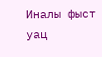Иналы фыст уац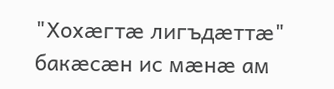"Хохæгтæ лигъдæттæ" бакæсæн ис мæнæ ам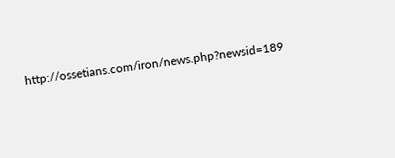http://ossetians.com/iron/news.php?newsid=189